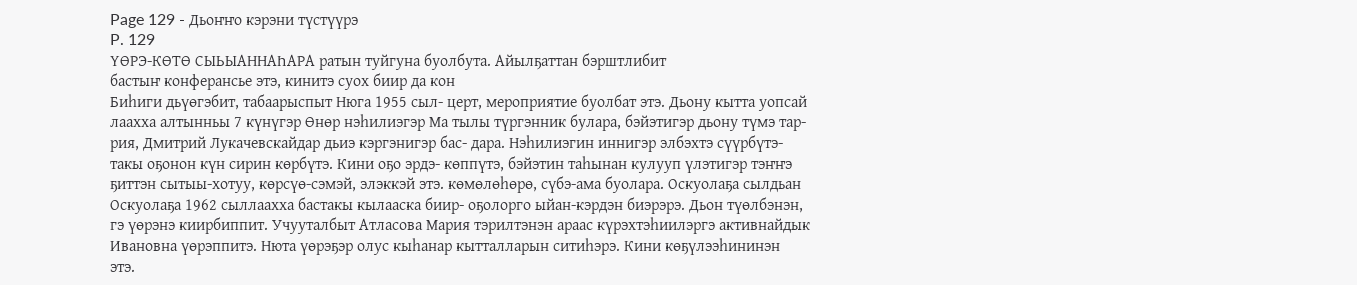Page 129 - Дьоҥҥо кэрэни түстүүрэ
P. 129
ҮӨРЭ-КӨТӨ СЫЬЫАННАҺАРА ратын туйгуна буолбута. Айылҕаттан бэрштлибит
бастыҥ конферансье этэ, кинитэ суох биир да кон
Биһиги дьүөгэбит, табаарыспыт Нюга 1955 сыл- церт, мероприятие буолбат этэ. Дьону кытта уопсай
лаахха алтынньы 7 күнүгэр Өнөр нэһилиэгэр Ма тылы түргэнник булара, бэйэтигэр дьону түмэ тар-
рия, Дмитрий Лукачевскайдар дьиэ кэргэнигэр бас- дара. Нэһилиэгин иннигэр элбэхтэ сүүрбүтэ-
такы оҕонон күн сирин көрбүтэ. Кини оҕо эрдэ- көппүтэ, бэйэтин таһынан кулууп үлэтигэр тэҥҥэ
ҕиттэн сытыы-хотуу, көрсүө-сэмэй, элэккэй этэ. көмөлөһөрө, сүбэ-ама буолара. Оскуолаҕа сылдьан
Оскуолаҕа 1962 сыллаахха бастакы кылааска биир- оҕолорго ыйан-кэрдэн биэрэрэ. Дьон түөлбэнэн,
гэ үөрэнэ киирбиппит. Учууталбыт Атласова Мария тэрилтэнэн араас күрэхтэһиилэргэ активнайдык
Ивановна үөрэппитэ. Нюта үөрэҕэр олус кыһанар кытталларын ситиһэрэ. Кини көҕүлээһининэн
этэ.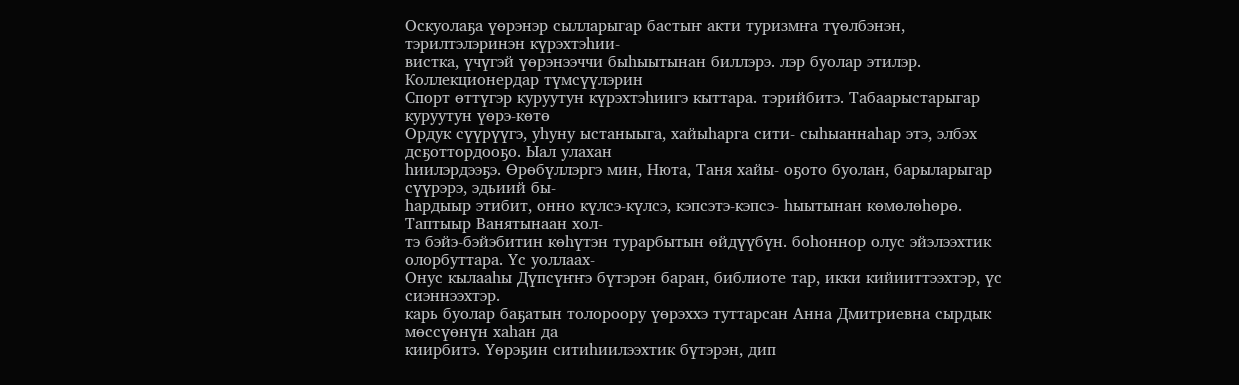Оскуолаҕа үөрэнэр сылларыгар бастыҥ акти туризмҥа түөлбэнэн, тэрилтэлэринэн күрэхтэһии-
вистка, үчүгэй үөрэнээччи быһыытынан биллэрэ. лэр буолар этилэр. Коллекционердар түмсүүлэрин
Спорт өттүгэр куруутун күрэхтэһиигэ кыттара. тэрийбитэ. Табаарыстарыгар куруутун үөрэ-көтө
Ордук сүүрүүгэ, уһуну ыстаныыга, хайыһарга сити- сыһыаннаһар этэ, элбэх дсҕоттордооҕо. Ыал улахан
һиилэрдээҕэ. Өрөбүллэргэ мин, Нюта, Таня хайы- оҕото буолан, барыларыгар сүүрэрэ, эдьиий бы-
һардыыр этибит, онно күлсэ-күлсэ, кэпсэтэ-кэпсэ- һыытынан көмөлөһөрө. Таптыыр Ванятынаан хол-
тэ бэйэ-бэйэбитин көһүтэн турарбытын өйдүүбүн. боһоннор олус эйэлээхтик олорбуттара. Үс уоллаах-
Онус кылааһы Дүпсүҥҥэ бүтэрэн баран, библиоте тар, икки кийииттээхтэр, үс сиэннээхтэр.
карь буолар баҕатын толороору үөрэххэ туттарсан Анна Дмитриевна сырдык мөссүөнүн хаһан да
киирбитэ. Үөрэҕин ситиһиилээхтик бүтэрэн, дип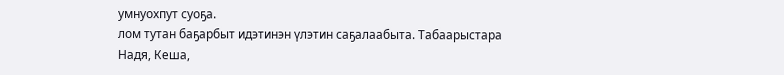умнуохпут суоҕа.
лом тутан баҕарбыт идэтинэн үлэтин саҕалаабыта. Табаарыстара Надя, Кеша,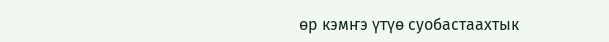өр кэмҥэ үтүө суобастаахтык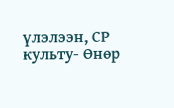үлэлээн, СР культу- Өнөр